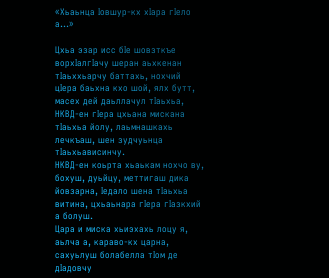«Хьаьнца Iовшур-кх хIара гIело а…»

Цхьа эзар исс бIе шовзткъе ворхIалгIачу шеран аьхкенан тIаьххьарчу баттахь, нохчий цIера баьхна кхо шой, ялх бутт, масех дей даьллачул тIаьхьа, НКВД-ен гIера цхьана мискана тIаьхьа йолу, лаьмнашкахь лечкъаш, шен зудчуьнца тIаьхьависинчу.
НКВД-ен коьрта хьаькам нохчо ву, бохуш, дуьйцу, меттигаш дика йовзарна, Iедало шена тIаьхьа витина, цхьаьнара гIера гIазкхий а болуш.
Цара и миска хьиэхахь лоцу я, аьлча а, караво-кх царна, сахуьлуш болабелла тIом де дIадовчу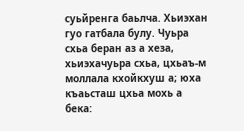суьйренга баьлча. Хьиэхан гуо гатбала булу. Чуьра схьа беран аз а хеза, хьиэхачуьра схьа, цхьаъ-м моллала кхойкхуш а; юха къаьсташ цхьа мохь а бека: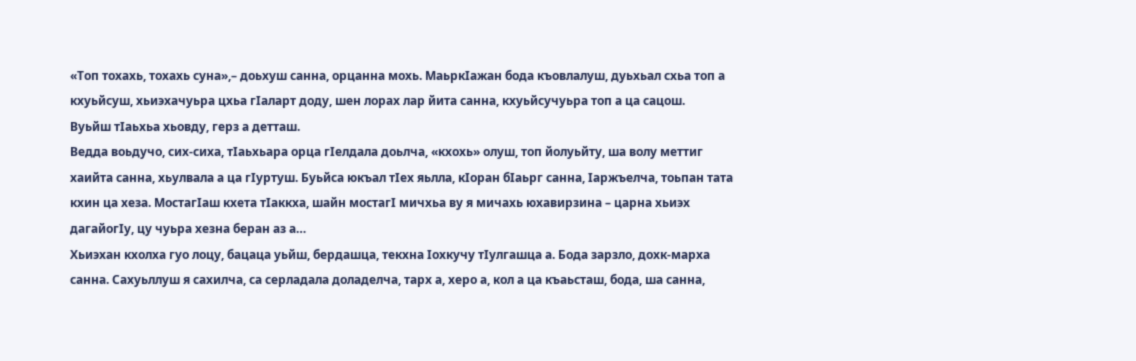«Топ тохахь, тохахь суна»,– доьхуш санна, орцанна мохь. МаьркIажан бода къовлалуш, дуьхьал схьа топ а кхуьйсуш, хьиэхачуьра цхьа гIаларт доду, шен лорах лар йита санна, кхуьйсучуьра топ а ца сацош.
Вуьйш тIаьхьа хьовду, герз а детташ.
Ведда воьдучо, сих-сиха, тIаьхьара орца гIелдала доьлча, «кхохь» олуш, топ йолуьйту, ша волу меттиг хаийта санна, хьулвала а ца гIуртуш. Буьйса юкъал тIех яьлла, кIоран бIаьрг санна, Iаржъелча, тоьпан тата кхин ца хеза. МостагIаш кхета тIаккха, шайн мостагI мичхьа ву я мичахь юхавирзина – царна хьиэх дагайогIу, цу чуьра хезна беран аз а…
Хьиэхан кхолха гуо лоцу, бацаца уьйш, бердашца, текхна Iохкучу тIулгашца а. Бода зарзло, дохк-марха санна. Сахуьллуш я сахилча, са серладала доладелча, тарх а, херо а, кол а ца къаьсташ, бода, ша санна,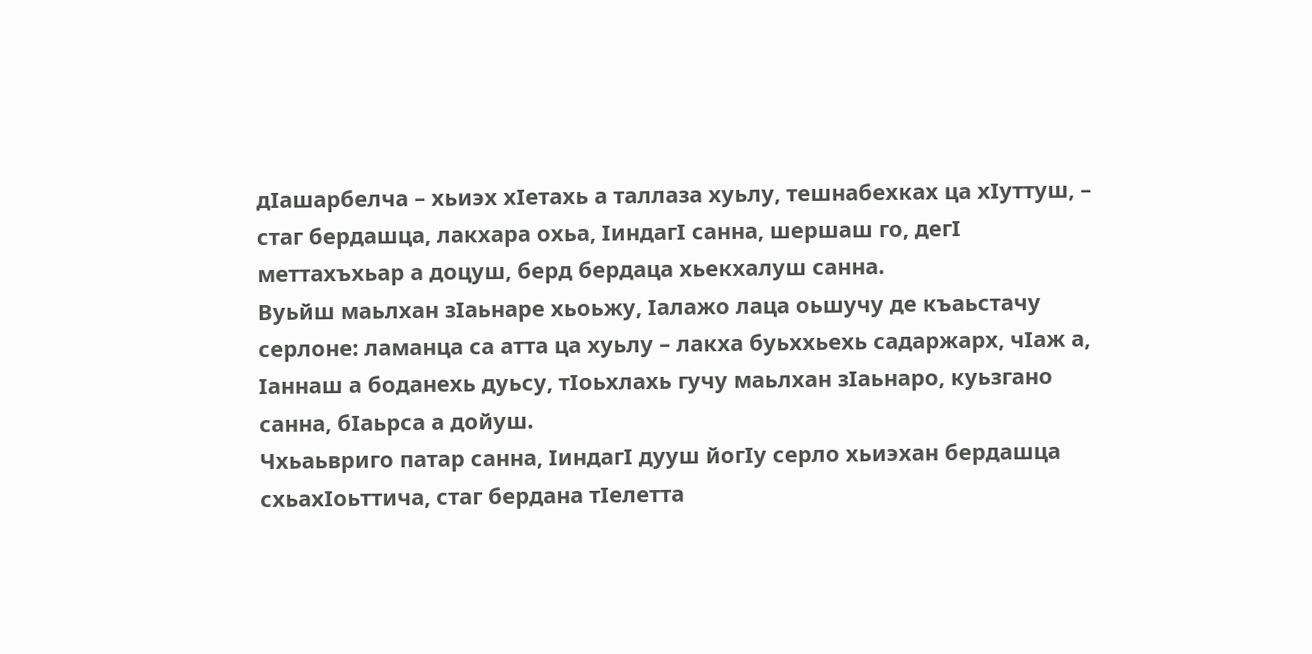дIашарбелча – хьиэх хIетахь а таллаза хуьлу, тешнабехках ца хIуттуш, – стаг бердашца, лакхара охьа, IиндагI санна, шершаш го, дегI меттахъхьар а доцуш, берд бердаца хьекхалуш санна.
Вуьйш маьлхан зIаьнаре хьоьжу, Iалажо лаца оьшучу де къаьстачу серлоне: ламанца са атта ца хуьлу – лакха буьххьехь садаржарх, чIаж а, Iаннаш а боданехь дуьсу, тIоьхлахь гучу маьлхан зIаьнаро, куьзгано санна, бIаьрса а дойуш.
Чхьаьвриго патар санна, IиндагI дууш йогIу серло хьиэхан бердашца схьахIоьттича, стаг бердана тIелетта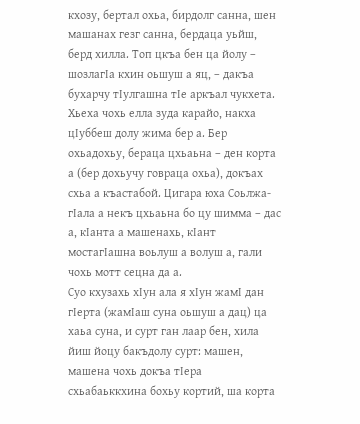кхозу, бертал охьа, бирдолг санна, шен машанах гезг санна, бердаца уьйш, берд хилла. Топ цкъа бен ца йолу – шозлагIа кхин оьшуш а яц, – дакъа бухарчу тIулгашна тIе аркъал чукхета. Хьеха чохь елла зуда карайо, накха цIуббеш долу жима бер а. Бер охьадохьу, бераца цхьаьна – ден корта а (бер дохьучу говраца охьа), докъах схьа а къастабой. Цигара юха Соьлжа-гIала а некъ цхьаьна бо цу шимма – дас а, кIанта а машенахь, кIант мостагIашна воьлуш а волуш а, гали чохь мотт сецна да а.
Суо кхузахь хIун ала я хIун жамI дан гIерта (жамIаш суна оьшуш а дац) ца хаьа суна, и сурт ган лаар бен, хила йиш йоцу бакъдолу сурт: машен, машена чохь докъа тIера схьабаьккхина бохьу кортий, ша корта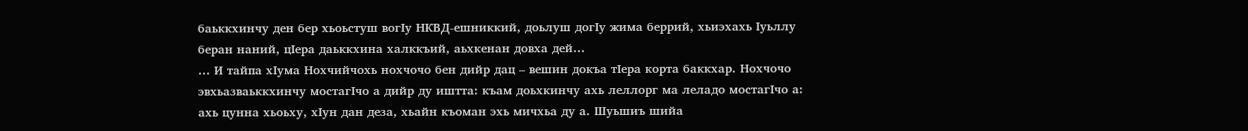баьккхинчу ден бер хьоьстуш вогIу НКВД-ешниккий, доьлуш догIу жима беррий, хьиэхахь Iуьллу беран наний, цIера даьккхина халккъий, аьхкенан довха дей…
… И тайпа хIума Нохчийчохь нохчочо бен дийр дац – вешин докъа тIера корта баккхар. Нохчочо эвхьазваьккхинчу мостагIчо а дийр ду иштта: къам доьхкинчу ахь леллорг ма леладо мостагIчо а: ахь цунна хьоьху, хIун дан деза, хьайн къоман эхь мичхьа ду а. Шуьшиъ шийа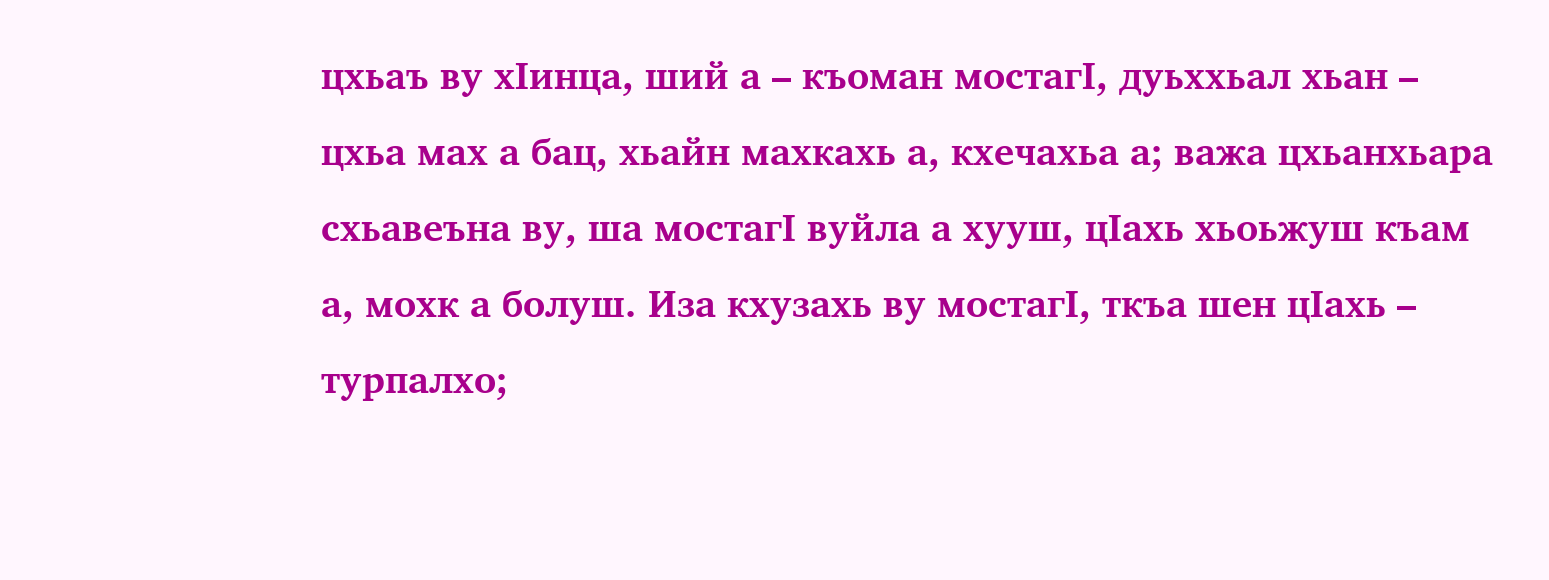цхьаъ ву хIинца, ший а – къоман мостагI, дуьххьал хьан – цхьа мах а бац, хьайн махкахь а, кхечахьа а; важа цхьанхьара схьавеъна ву, ша мостагI вуйла а хууш, цIахь хьоьжуш къам а, мохк а болуш. Иза кхузахь ву мостагI, ткъа шен цIахь – турпалхо;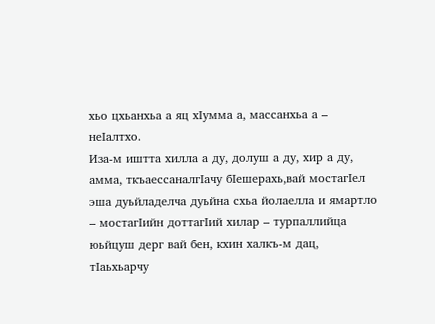хьо цхьанхьа а яц хIумма а, массанхьа а – неIалтхо.
Иза-м иштта хилла а ду, долуш а ду, хир а ду, амма, ткъаессаналгIачу бIешерахь,вай мостагIел эша дуьйладелча дуьйна схьа йолаелла и ямартло – мостагIийн доттагIий хилар – турпаллийца юьйцуш дерг вай бен, кхин халкъ-м дац, тIаьхьарчу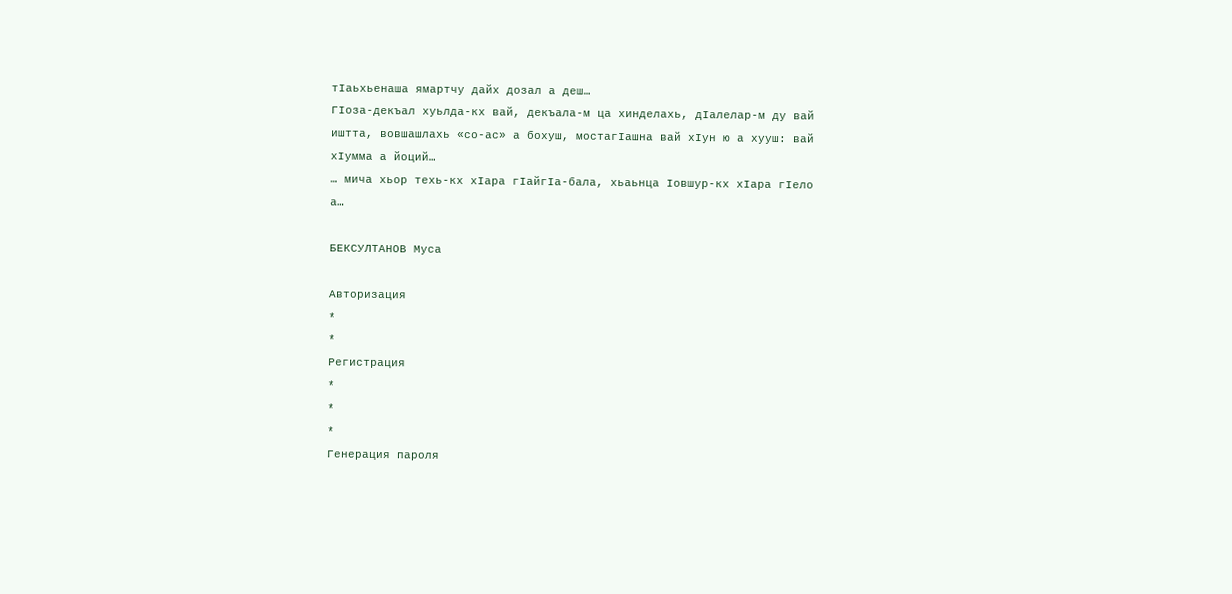тIаьхьенаша ямартчу дайх дозал а деш…
ГIоза-декъал хуьлда-кх вай, декъала-м ца хинделахь, дIалелар-м ду вай иштта, вовшашлахь «со-ас» а бохуш, мостагIашна вай хIун ю а хууш: вай хIумма а йоций…
… мича хьор техь-кх хIара гIайгIа-бала, хьаьнца Iовшур-кх хIара гIело а…

БЕКСУЛТАНОВ Муса

Авторизация
*
*
Регистрация
*
*
*
Генерация пароля